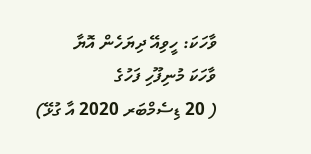ވާހަކަ: ހީވިއޭ ދިޔަހެން އޮޔާ
ވާހަކަ މުނިފޫހި ފަހުގެ
( 20 ޑިސެމްބަރ 2020 އާ ގުޅޭ)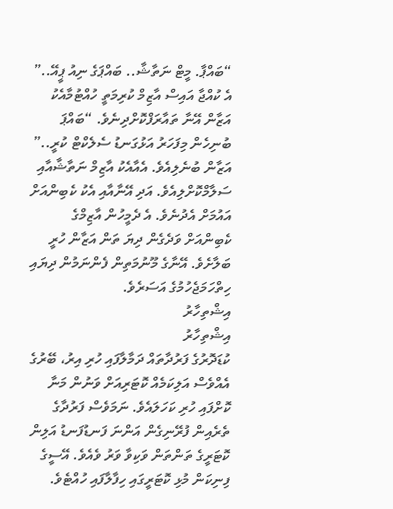“ބައްޕާ. މީޓް ނަތާޝާ.. ބައްޕަގެ ނިއު ޕީއޭ..” އެ ކުއްޖާ އައިސް އާޒިމް ކުރިމަތީ ހުއްޓުމާއެކު އަޒާން އޭނާ ތައާރަފްކޮށްދިނެވެ. “ބައްޕަ ބުނިހެން މިފަހަރު އަޅުގަނޑު ސެލެކްޓް ކުރީ..” އަޒާން ބުނެލިއެވެ. އެއާއެކު އާޒިމް ނަތާޝާއާއި ސަލާމްކޮށްލިއެވެ. އަދި އޭނާއާއި އެކު ކެބިންއަށް އައުމަށް އެދުނެވެ. އެ ދެމީހުން އާޒިމްގެ ކެބިންއަށް ވަދެގެން ދިޔަ ތަން އަޒާން ހުރީ ބަލާށެވެ. އޭނާގެ މޫނުމަތިން ފެންނަމުން ދިޔައި ހިތްހަމަޖެހުމުގެ އަސަރެވެ.
އިޝްތިހާރު
އިޝްތިހާރު
ކުޑަދޮރުގެ ފަރުދާތައް ދަމާލާފައި ހުރި އިރު، ބޭރުގެ އެއްވެސް އަލިކަމެއް ކޮޓަރިއަށް ވަނުން މަނާ ކޮށްފައި ހުރި ކަހަލައެވެ. ނަމަވެސް ފަރުދާގެ ތެރެއިން ފުރޭނިގެން އަންނަ ފަނޑުފަނޑު އަލިން ކޮޓަރީގެ ތަންތަން ވަކިވާ ވަރު ވެއެވެ. އޭސީގެ ފިނިކަން މުޅި ކޮޓަރީގައި ހިފާލާފައި ހުއްޓެވެ.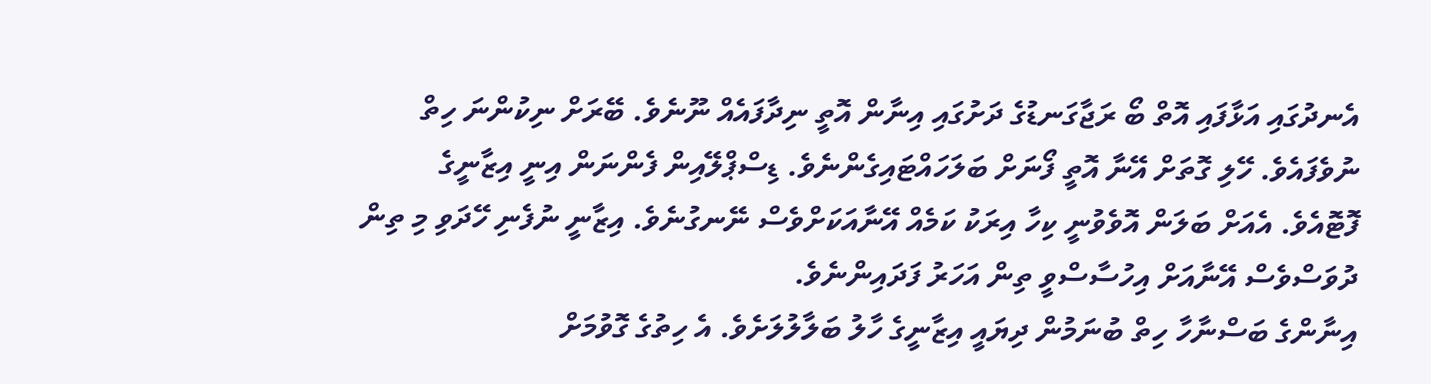އެނދުގައި އަޅާފައި އޮތް ބޯ ރަޖާގަނޑުގެ ދަށުގައި އިނާން އޮތީ ނިދާފައެއް ނޫނެވެ. ބޭރަށް ނިކުންނަ ހިތް ނުވެފައެވެ. ހޭލި ގޮތަށް އޭނާ އޮތީ ފޯނަށް ބަލަހައްޓައިގެންނެވެ. ޑިސްޕްލޭއިން ފެންނަން އިނީ އިޒާނީގެ ފޮޓޮއެވެ. އެއަށް ބަލަން އޮވެވުނީ ކިހާ އިރަކު ކަމެއް އޭނާއަކަށްވެސް ނޭނގުނެވެ. އިޒާނީ ނުފެނި ހޭދަވި މި ތިން ދުވަސްވެސް އޭނާއަށް އިހުސާސްވީ ތިން އަހަރު ފަދައިންނެވެ.
އިނާންގެ ބަސްނާހާ ހިތް ބުނަމުން ދިޔައީ އިޒާނީގެ ހާލު ބަލާލުލަށެވެ. އެ ހިތުގެ ގޮވުމަށް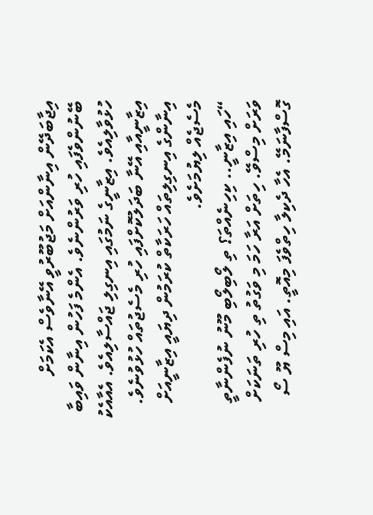އިޖާބަދޭން އިނާންއަށް މަޖުބޫރުވީ އޭނާވެސް އެކަމަށް ބޭނުންވެފައި ހުރި ވަރުންނެވެ. އެންމެ ފަހުން އިނާން ވައިބާ ހުޅުވާލިއެވެ. އިޒާނީގެ ނަމުގައި އިނގިލި ޖައްސާލިއެވެ. އެއާއެކު އިޒާނީއާއި އޭނާ ބަދަލުކޮށްފައި ހުރި މެސެޖުތައް ހުޅުވުނެވެ. އިނާންގެ އިނގިލިތައް ހަރަކާތް ކުރަމުން ދިޔައީ އިޒާނީއަށް މެސެޖެއް ލިޔުމަށެވެ.
“ހައި އިޒާނީ.. ކިހިނެއްތަ؟ ތި ލޯބިލޯބި މޫނު ނުފެންނާތީ ވަރަށް މިސްވޭ. ހިތަށް އަރާ ހަމަ މި ވަގުތު ތި ހުރި ތަނަކަށް ގޮސްފާނަމޭ. އެހާ ދެކިލާ ހިތްވެފަ މިއޮތީ. އައި މިސް ޔޫ ސޯ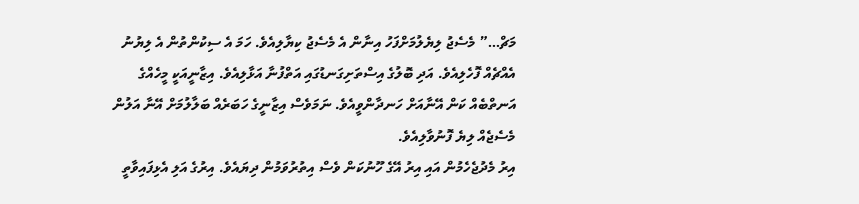މަޗް…” މެސެޖު ލިޔެލުމަށްފަހު އިނާން އެ މެސެޖު ކިޔާލިއެވެ. ހަމަ އެ ސިކުންތުން އެ ލިޔުނު އެއްޗެއް ފޮހެލިއެވެ. އަދި ބޮލުގެ އިސްތަށިގަނޑުގައި އަތްފުނާ އަޅާލިއެވެ. އިޒާނީއަކީ މީހެއްގެ އަނތްބެއް ކަން އޭނާއަށް ހަނދާންވީއެވެ. ނަމަވެސް އިޒާނީގެ ހަބަރެއް ބަލާލުމަށް އޭނާ އަލުން މެސެޖެއް ލިޔެ ފޮނުވާލިއެވެ.
އިރު މެދުޖެހެމުން އައި އިރު އޭގެ ހޫނުކަން ވެސް އިތުރުވަމުން ދިޔައެވެ. އިރުގެ އަލި އެޅިފައިވާތީ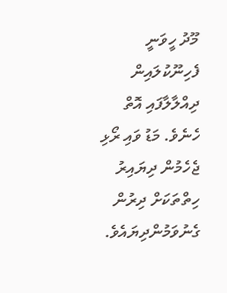މޫދު ހީވަނީ ފެހިނޫކުލައިން ދިއްލާލާފައި އޮތް ހެނެވެ. މަޑު ވައި ރޯޅި ޖެހެމުން ދިޔައިރު ހިތްތަކަށް ދިރުން ގެނުވަމުންދިޔައެވެ.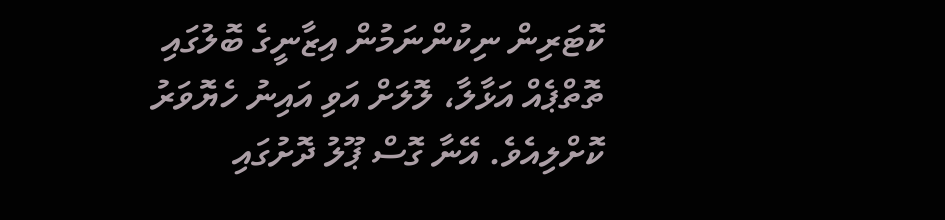ކޮޓަރިން ނިކުންނަމުން އިޒާނީގެ ބޮލުގައި ތޮތްޕެއް އަޅާލާ، ލޮލަށް އަވި އައިނު ހެޔޮވަރު ކޮށްލިއެވެ. އޭނާ ގޮސް ޕޫލު ދޮށުގައި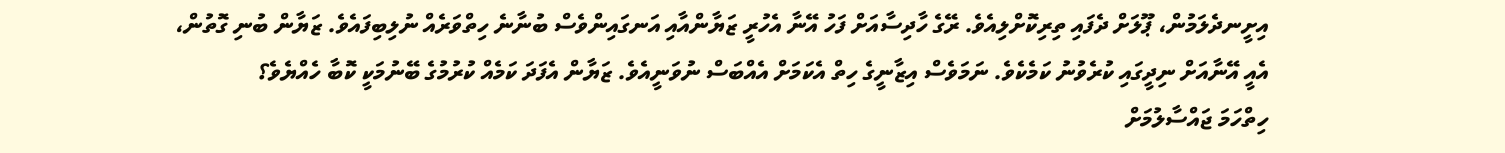އިށީނދެލަމުން، ޕޫލަށް ދެފައި ތިރިކޮށްލިއެވެ. ރޭގެ ހާދިސާއަށް ފަހު އޭނާ އެހުރީ ޒަޔާންއާއި އަނގައިންވެސް ބުނާނެ ހިތްވަރެއް ނުލިބިފައެވެ. ޒަޔާން ބުނި ގޮތުން، އެއީ އޭނާއަށް ނިދީގައި ކުރެވުނު ކަމެކެވެ. ނަމަވެސް އިޒާނީގެ ހިތް އެކަމަށް އެއްބަސް ނުވަނީއެވެ. ޒަޔާން އެފަދަ ކަމެއް ކުރުމުގެ ބޭނުމަކީ ކޮބާ ހެއްޔެވެ؟
ހިތްހަމަ ޖައްސާލުމަށް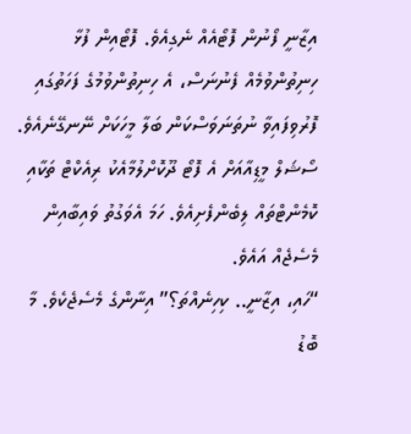އިޒާނީ ފޯނުން ފޮޓޯއެއް ނެގިއެވެ. ފޮޓޯއިން ފުޅާ ހިނިތުންވުމެއް ފެނުނަސް، އެ ހިނިތުންވުމުގެ ފަހަތުގައި ފޮރުވިފައިވާ ނުތަނަވަސްކަން ބަލާ މީހަކަށް ނޭނގޭނެއެވެ. ސޯޝަލް މީޑިއާއަށް އެ ފޮޓޯ ދޫކޮށްލުމާއެކު ރިއެކްޓް ތަކާއި ކޮމެންޓްތައް ލިބެންފެށިއެވެ. ހަމަ އެވަގުތު ވައިބާއިން މެސެޖެއް އައެވެ.
“ހައި، އިޒާނީ.. ކިހިނެއްތަ؟” އިނާންގެ މެސެޖެކެވެ. މާ ބޮޑު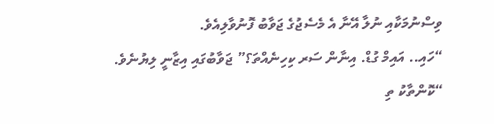ވިސްނުމަކާއި ނުލާ އޭނާ އެ މެސެޖުގެ ޖަވާބު ފޮނުވާލިއެވެ.
“ހައި.. އައިމް ގުޑް. އިނާން ސަރ ކިހިނެއްތަ؟” ޖަވާބުގައި އިޒާނީ ލިޔުނެވެ.
“ކޮންތާކު ތި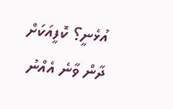އުޅެނީ؟ ކޮފީއަކަށް ދާން ވާނެ އެއްނު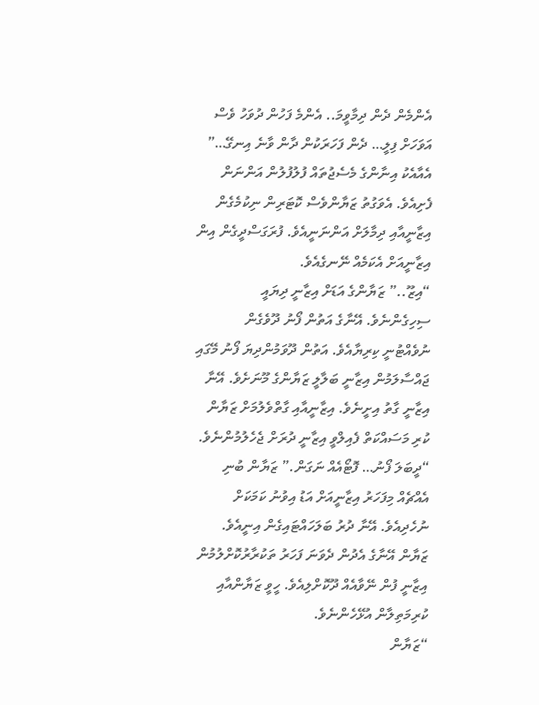އެންމެން ދެން ދިމާވީމަ.. އެންމެ ފަހުން ދުވަހު ވެސް އަވަހަށް ފިލީ… ދެން ފަހަރަކުން ދާން ވާނެ އިނގޭ…” އެއާއެކު އިނާންގެ މެސެޖުތައް ފުލުފުލުން އަންނަން ފެށިއެވެ. އެވަގުތު ޒަޔާންވެސް ކޮޓަރިން ނިކުމެގެން އިޒާނީއާއި ދިމާލަށް އަންނަނީއެވެ. ފުރަގަސްދީގެން އިން އިޒާނީއަށް އެކަމެއް ނޭނގެއެވެ.
“އިޒޫ..” ޒަޔާންގެ އަޑަށް އިޒާނީ ދިޔައީ ސިހިގެންނެވެ. އޭނާގެ އަތުން ފޯނު ދޫވެގެން ނުވެއްޓުނީ ކިރިޔާއެވެ. އަތުން ދޫވަމުންދިޔަ ފޯނު މޭގައި ޖައްސާލަމުން އިޒާނީ ބަލާލީ ޒަޔާންގެ މޫނަށެވެ. އޭނާ އިޒާނީ ގާތު އިށީނެވެ. އިޒާނީއާއި ގާތްވެލުމަށް ޒަޔާން ކުރި މަސައްކަތް ފެއިލްވީ އިޒާނީ ދުރަށް ޖެހެލުމުންނެވެ.
“ދީބަލަ ފޯނު… ފޮޓޯއެއް ނަގަން.” ޒަޔާން ބުނި އެއްޗެއް މިފަހަރު އިޒާނީއަށް އަޑު އިވުނު ކަމަކަށް ނުހެދިއެވެ. އޭނާ ދުރު ބަލަހައްޓައިގެން އިނީއެވެ. ޒަޔާން އޭނާގެ އެދުން ދެވަނަ ފަހަރު ތަކުރާރުކޮށްލުމުން އިޒާނީ ފުން ނޭވާއެއް ދޫކޮށްލިއެވެ. ހީވީ ޒަޔާންއާއި ކުރިމަތިލާން އުޅޭހެންނެވެ.
“ޒަޔާން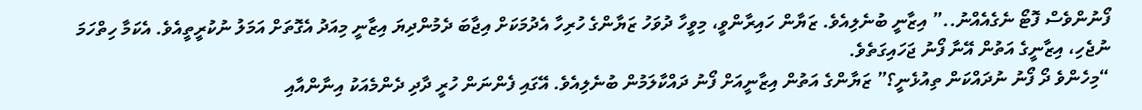ފޯނުންވެސް ފޮޓޯ ނެގެއެއްނު..” އިޒާނީ ބުނެލިއެވެ. ޒަޔާން ހައިރާންވީ، މިވީހާ ދުވަހު ޒަޔާންގެ ހުރިހާ އެދުމަކަށް އިޖާބަ ދެމުންދިޔަ އިޒާނީ މިއަދު އެގޮތަށް އަމަލު ނުކުރީތީއެވެ. އެކަމާ ހިތްހަމަ ނުޖެހި، އިޒާނީގެ އަތުން އޭނާ ފޯނު ޖަހައިގަތެވެ.
“މިހެންވެ ދޯ ފޯނު ނުދައްކަން ތިއުޅެނީ؟” ޒަޔާންގެ އަތުން އިޒާނީއަށް ފޯނު ދައްކާލަމުން ބުނެލިއެވެ. އޭގައި ފެންނަން ހުރީ ދާދި ދެންމެއަކު އިނާންއާއި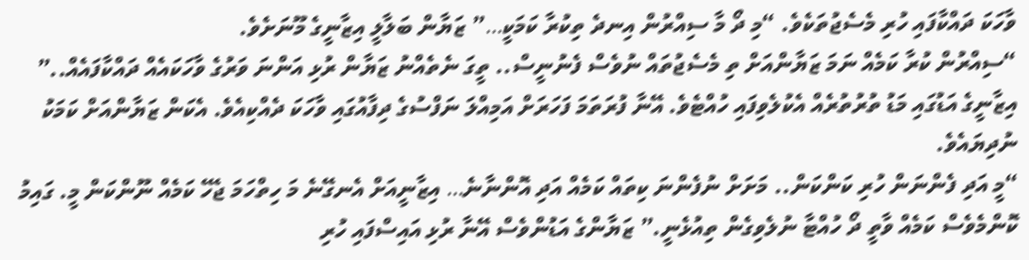ވާހަކަ ދައްކާފައި ހުރި މެސެޖުތަކެވެ. “މި ދޯ މާ ސިއްރުން އިނދެ ތިކުރާ ކަމަކީ…” ޒަޔާން ބަލާލީ އިޒާނީގެ މޫނަށެވެ.
“ސިއްރުން ކުރާ ކަމެއް ނަމަ ޒަޔާންއަށް ތި މެސެޖުތައް ނުވެސް ފެނުނީސް.. ތީގަ ނެތެއްނު ޒަޔާން ރުޅި އަންނަ ވަރުގެ ވާހަކައެއް ދައްކާފައެއް..” އިޒާނީގެ އަޑުގައި މަޑު ތުރުތުރެއް އެކުލެވިފައި ހުއްޓެވެ. އޭނާ ފުރަތަމަ ފަހަރަށް އަމިއްލަ ނަފްސުގެ ދިފާއުގައި ވާހަކަ ދެއްކިއެވެ. އެކަން ޒަޔާންއަށް ކަމަކު ނުދިޔައެވެ.
“މީ އަދި ފެންނަން ހުރި ކަންކަން.. މަށަށް ނުފެންނަ ކިތައް ކަމެއް އަދި އޮންނާނެ… އިޒާނީއަށް އެނގޭނެ މަ ހިތްހަމަ ޖެހޭ ކަމެއް ނޫންކަން މީ. ގައިމު ކޮންމެވެސް ކަމެއް ވާތީ ދޯ ހުއްޓާ ނުލެވިގެން ތިއުޅެނީ.” ޒަޔާންގެ އަޑުންވެސް އޭނާ ރުޅި އައިސްފައި ހުރި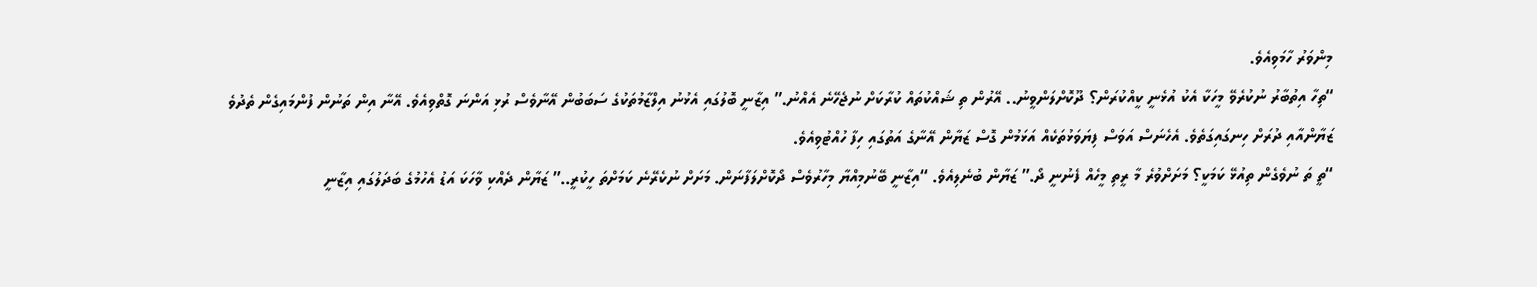މިންވަރު ހާމަވިއެވެ.
“ތިހާ އިތުބާރު ނުކުރެވޭ މީހަކާ އެކު އުޅެނީ ކީއްކުރަން؟ ދޫކޮށްލަންވީނު.. އޭރުން ތި ޝައްކުތައް ކުރާކަށް ނުޖެހޭނެ އެއްނު.” އިޒާނީ ބޮލުގައި އެޅުނު އިލްޒާމުތަކުގެ ސަބަބުން އޭނާވެސް ރުޅި އަންނަ ގޮތްވިއެވެ. އޭނާ އިން ތަނުން ފުންމައިގެން ތެދުވެ ޒަޔާންއާއި ދުރަށް ހިނގައިގަތެވެ. އެހެނަސް އަވަސް ފިޔަވަޅުތަކެއް އަޅަމުން ގޮސް ޒަޔާން އޭނާގެ އަތުގައި ހިފާ ހުއްޓުވިއެވެ.
“ތީ ތަ ނުވެގެން ތިއުޅޭ ކަމަކީ؟ މަށަށްވުރެ މާ ރީތި މީހެއް ފެނުނީ ދޯ.” ޒަޔާން ބުނެލިއެވެ. “އިޒާނީ ބޭނުމިއްޔާ މިހާރުވެސް ދޯކޮށްލަފާނަން. މަށަށް ނުކެރޭނެ ކަމަށްތަ ހީކުރީ..” ޒަޔާން ދެއްކި ވާހަކަ އަޑު އެހުމުގެ ބަދަލުގައި އިޒާނީ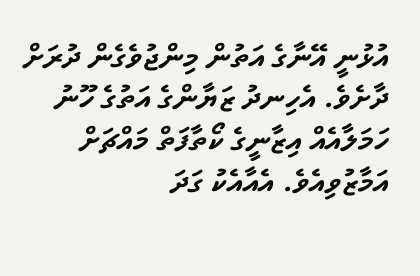އުޅުނީ އޭނާގެ އަތުން މިންޖުވެގެން ދުރަށް ދާށެވެ. އެހިނދު ޒަޔާންގެ އަތުގެ ހޫނު ހަމަލާއެއް އިޒާނީގެ ކޯތާފަތް މައްޗަށް އަމާޒުވިއެވެ. އެއާއެކު ގަދަ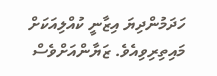ހަދަމުންދިޔަ އިޒާނީ ކުއްލިއަކަށް މައިތިރިވިއެވެ. ޒަޔާންއަށްވެސް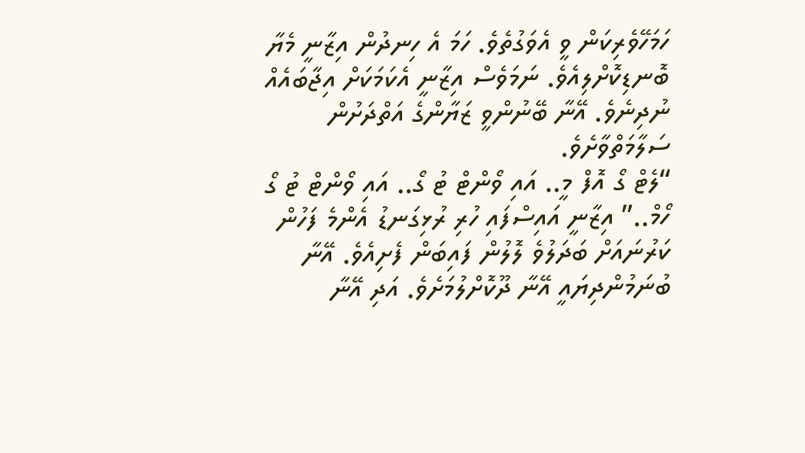ހަމަހޭވެރިކަން ވީ އެވަގުތެވެ. ހަމަ އެ ހިނދުން އިޒާނީ މެޔާ ބޮނޑިކޮށްލިއެވެ. ނަމަވެސް އިޒާނީ އެކަމަކަށް އިޖާބައެއް ނުދިނެވެ. އޭނާ ބޭނުންވީ ޒަޔާންގެ އަތްދަށުން ސަލާމަތްވާށެވެ.
“ލެޓް ގޯ އޮފް މީ.. އައި ވޯންޓް ޓު ގޯ.. އައި ވޯންޓް ޓު ގޯ ހޯމް..” އިޒާނީ އައިސްފައި ހުރި ރުޅިގަނޑު އެންމެ ފަހުން ކަރުނައަށް ބަދަލުވެ ލޮލުން ފައިބަން ފެށިއެވެ. އޭނާ ބުނަމުންދިޔައީ އޭނާ ދޫކޮށްލުމަށެވެ. އަދި އޭނާ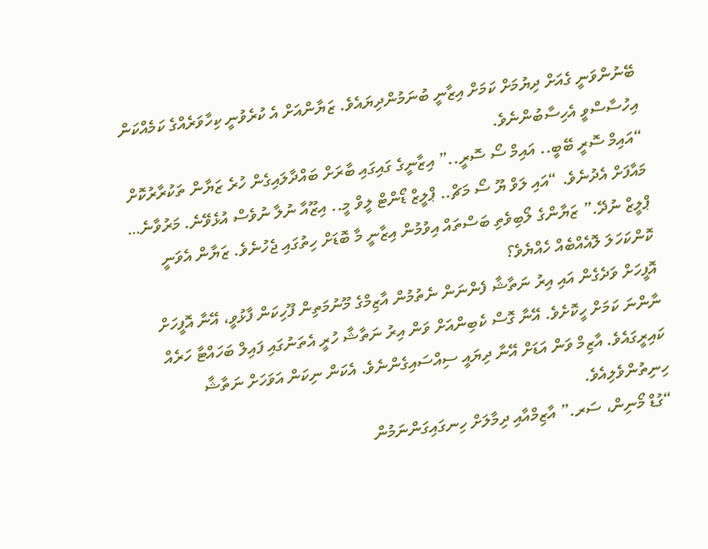ބޭނުންވަނީ ގެއަށް ދިޔުމަށް ކަމަށް އިޒާނީ ބުނަމުންދިޔައެވެ. ޒަޔާންއަށް އެ ކުރެވުނީ ކިހާވަރެއްގެ ކަމެއްކަން އިހުސާސްވީ އެހިސާބުންނެވެ.
“އައިމް ސޮރީ ބޭބީ.. އައިމް ސޯ ސޮރީ..” އިޒާނީގެ ގައިގައި ބާރަށް ބައްދާލައިގެން ހުރެ ޒަޔާން ތަކުރާރުކޮށް މައާފަށް އެދުނެވެ. “އައި ލަވް ޔޫ ސޯ މަޗް.. ޕްލީޒް ޑޯންޓް ލީވް މީ.. އިޒޫއާ ނުލާ ނުވެސް އުޅެވޭނެ. މަރުވާނެ… ޕްލީޒް ނުދޭ.” ޒަޔާންގެ ލޯބިވެތި ބަސްތައް އިވުމުން އިޒާނީ މާ ބޮޑަށް ހިތުގައި ޖެހުނެވެ. ޒަޔާން އެވަނީ ކޮންކަހަލަ ލޮއެއްބެއް ހެއްޔެވެ؟
އޮފީހަށް ވަދެގެން އައި އިރު ނަތާޝާ ފެންނަން ނެތުމުން އާޒިމްގެ މޫނުމަތިން ފޫހިކަން ފާޅުވީ، އޭނާ އޮފީހަށް ނާންނަ ކަމަށް ހީކޮށެވެ. އޭނާ ގޮސް ކެބިންއަށް ވަން އިރު ނަތާޝާ ހުރީ އެތަނުގައި ފައިލް ބަހައްޓާ ހަރެއް ކައިރީގައެވެ. އާޒިމް ވަން އަޑަށް އޭނާ ދިޔައީ ސިއްސައިގެންނެވެ. އެކަން ނިކަން އަވަހަށް ނަތާޝާ ހިނިތުންވެލިއެވެ.
“ގުޑް މޯނިން، ސަރ.” އާޒިމްއާއި ދިމާލަށް ހިނގައިގަންނަމުން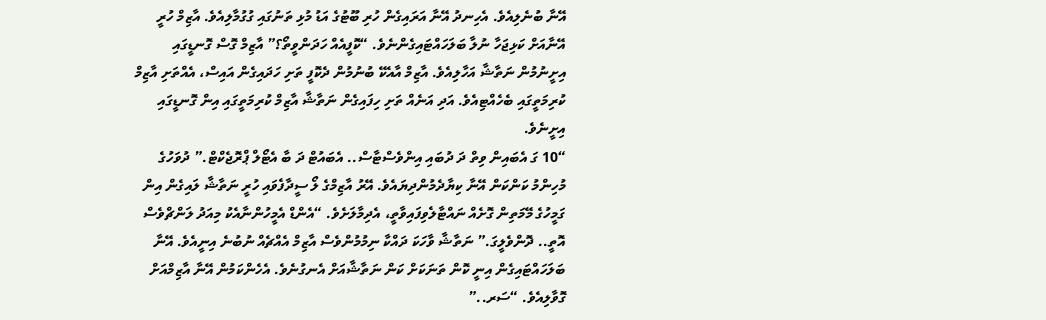އޭނާ ބުނެލިއެވެ. އެހިނދު އޭނާ އަރައިގެން ހުރި ބޫޓުގެ އަޑު މުޅި ތަނުގައި ގުގުމާލިއެވެ. އާޒިމް ހުރީ އޭނާއަށް ކަޅިޖަހާ ނުލާ ބަލަހައްޓައިގެންނެވެ. “ކޮފީއެއް ހަދަންވީތޯ؟” އާޒިމް ގޮސް ގޮނޑީގައި އިށީނުމުން ނަތާޝާ އަހާލިއެވެ. އާޒިމް އާއެކޭ ބުނުމުން ދެކޮފީ ތަށި ހަދައިގެން އައިސް، އެއްތަށި އާޒިމް ކުރިމަތީގައި ބެހެއްޓިއެވެ. އަދި އަނެއް ތަށި ހިފައިގެން ނަތާޝާ އާޒިމް ކުރިމަތީގައި އިން ގޮނޑީގައި އިށީނެވެ.
“10 ގަ އެބައިން ވިތް ދަ ދުބައި އިންވެސްޓާސް.. އެބައުޓް ދަ ބާ އެޓޯލް ޕްރޮޖެކްޓް.” ދުވަހުގެ މުހިންމު ކަންކަން އޭނާ ކިޔާދެމުންދިޔައެވެ. އޭރު އާޒިމްގެ ލޯ ސީދާފެވައި ހުރީ ނަތާޝާ ލައިގެން އިން ގަމީހުގެ މޭމަތިން ގޮށެއް ނައްޓާލެވިފައިވާތީ، އެދިމާލަށެވެ. “އެންޑް އެމީހުންނާއެކު މިއަދު ލަންޗްވެސް އޮތީ.. ދޮންވެލީގަ.” ނަތާޝާ ވާހަކަ ދައްކާ ނިމުމުންވެސް އާޒިމް އެއްޗެއް ނުބުނެ އިނީއެވެ. އޭނާ ބަލަހައްޓައިގެން އިނީ ކޮން ތަނަކަށް ކަން ނަތާޝާއަށް އެނގުނެވެ. އެހެންކަމުން އޭނާ އާޒިމްއަށް ގޮވާލިއެވެ. “ސަރ..”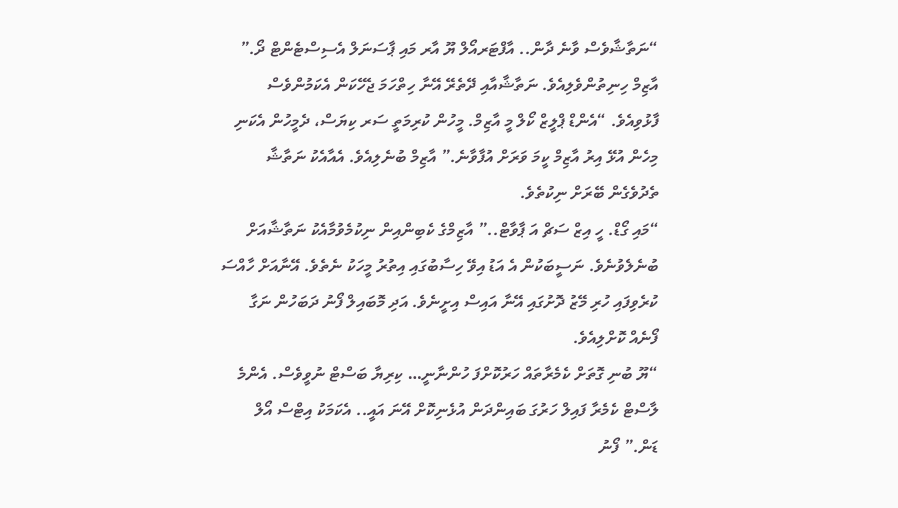“ނަތާޝާވެސް ވާނެ ދާން.. އާފްޓަރއޯލް ޔޫ އާރ މައި ޕާސަނަލް އެސިސްޓެންޓް ދޯ.” އާޒިމް ހިނިތުންވެލިއެވެ. ނަތާޝާއާއި ދޭތެރޭ އޭނާ ހިތްހަމަ ޖެހޭކަން އެކަމުންވެސް ފާޅުވިއެވެ. “އެންޑް ޕްލީޒް ކޯލް މީ އާޒިމް. މީހުން ކުރިމަތީ ސަރ ކިޔަސް، ދެމީހުން އެކަނި މިހެން އުޅޭ އިރު އާޒިމް ކީމަ ވަރަށް އުފާވާނެ.” އާޒިމް ބުނެލިއެވެ. އެއާއެކު ނަތާޝާ ތެދުވެގެން ބޭރަށް ނިކުތެވެ.
“މައި ގޯޑް. ހީ އިޒް ސަޗް އަ ޕާވާޓް..” އާޒިމްގެ ކެބިންއިން ނިކުމެވުމާއެކު ނަތާޝާއަށް ބުނެލެވުނެވެ. ނަސީބަކުން އެ އަޑު އިވޭ ހިސާބުގައި އިތުރު މީހަކު ނެތެވެ. އޭނާއަށް ހާއްސަ ކުރެވިފައި ހުރި މޭޒު ދޮށުގައި އޭނާ އައިސް އިށީނެވެ. އަދި މޮބައިލް ފޯނު ދަބަހުން ނަގާ ފޯނެއް ކޮށްލިއެވެ.
“ޔޫ ބުނި ގޮތަށް ކެމެރާތައް ހަރުކޮށްފަ ހުންނާނީ… ކިރިޔާ ބަސްޓް ނުވީވެސް. އެންމެ ލާސްޓް ކެމެރާ ފައިލް ހަރުގަ ބައިންދަން އުޅެނިކޮށް އޭނަ އައީ.. އެކަމަކު އިޓްސް އޯލް ޑަން.” ފޯނު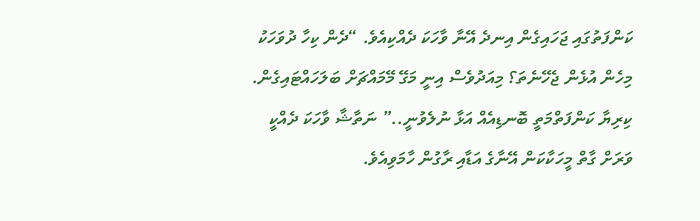ކަންފަތުގައި ޖަހައިގެން އިނދެ އޭނާ ވާހަކަ ދެއްކިއެވެ. “ދެން ކިހާ ދުވަހަކު މިހެން އުޅެން ޖެހޭނެތަ؟ މިއަދުވެސް އިނީ މަގޭ މޭމައްޗަށް ބަލަހައްޓައިގެން. ކިރިޔާ ކަންފަތްމަތީ ބޮނޑިއެއް އަޅާ ނުލެވުނީ..” ނަތާޝާ ވާހަކަ ދެއްކީ ވަރަށް ގާތް މީހަކާކަން އޭނާގެ އަޑާއި ރާގުން ހާމަވިއެވެ.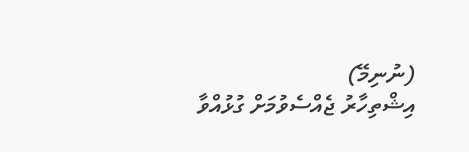(ނުނިމޭ)
އިޝްތިހާރު ޖެއްސެވުމަށް ގުޅުއްވާ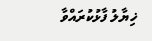ޚިޔާލު ފާޅުކުރައްވާ